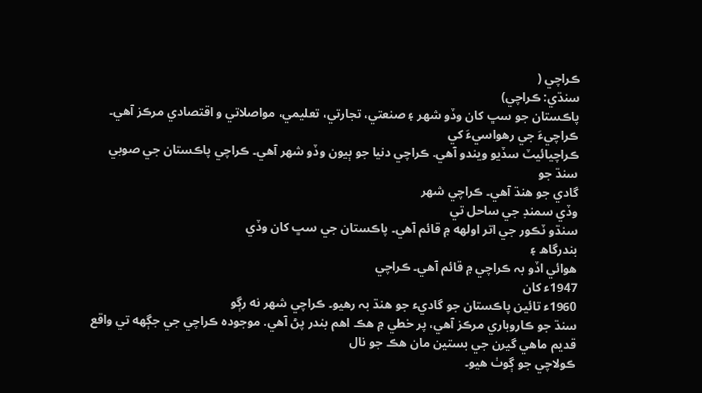ڪراچي (
سنڌي: ڪراچي)
پاڪستان جو سڀ کان وڏو شھر ۽ صنعتي، تجارتي، تعليمي، مواصلاتي و اقتصادي مرڪز آھي۔ ڪراچيءَ جي رهواسيءَ کي
ڪراچيائيٽ سڏيو ويندو آهي. ڪراچي دنيا جو ٻيون وڏو شھر آھي۔ ڪراچي پاڪستان جي صوبي
سنڌ جو
گادي جو ھنڌ آھي۔ ڪراچي شهر
وڏي سمنڊ جي ساحل تي
سنڌو ٽڪور جي اتر اولهه ۾ قائم آهي۔ پاڪستان جي سڀ کان وڏي
بندرگاھ ۽
ھوائي اڏو بہ ڪراچي ۾ قائم آھي۔ ڪراچي
1947ء کان
1960ء تائين پاڪستان جو گاديء جو ھنڌ بہ رھيو۔ ڪراچي شهر نه رڳو
سنڌ جو ڪاروباري مرڪز آهي، پر خطي ۾ هڪ اهم بندر پڻ آهي. موجوده ڪراچي جي جڳهه تي واقع قديم ماهي گيرن جي بستين مان هڪ جو نال
ڪولاچي جو ڳوٺ هيو۔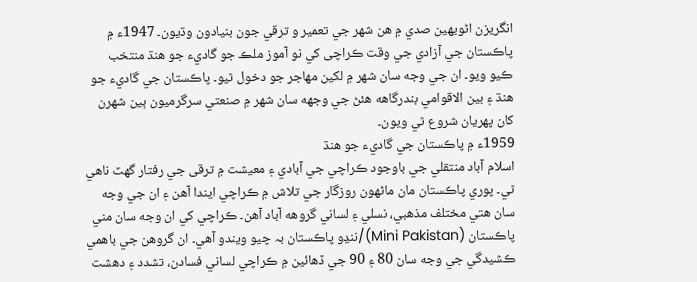انگريزن اڻويهين صدي ۾ هن شهر جي تعمير و ترقي جون بنيادون وڌيون۔ 1947ء ۾ پاڪستان جي آزادي جي وقت ڪراچی کي نو آموز ملڪ جو گاديء جو هنڌ منتخب ڪيو ويو۔ ان جي وجه سان شهر ۾ لکين مهاجر جو دخول ٿيو۔ پاڪستان جي گاديء جو هنڌ ۽ بين الاقوامي بندرگاهه هئڻ جي وجهه سان شهر ۾ صنعتي سرگرميون ٻين شهرن کان پهريان شروع ٿي ويون۔
1959ء ۾ پاڪستان جي گاديء جو هنڌ
اسلام آباد منتقلي جي باوجود ڪراچي جي آبادي ۽ معيشت ۾ ترقی جي رفتار گهٽ ناهي ٿي۔ پوري پاڪستان مان ماڻهون روزگار جي تلاش ۾ ڪراچي ايندا آهن ۽ ان جي وجه سان هتي مختلف مذهبي، نسلي ۽ لساني گروهه آباد آهن۔ ڪراچي کي ان وجه سان مني پاڪستان (Mini Pakistan)/ننڍو پاڪستان بہ چيو ويندو آهي۔ ان گروهن جي باهمي ڪشيدگي جي وجه سان 80 ۽ 90 جي ڏهائين ۾ ڪراچي لساني فسادن، تشدد ۽ دهشت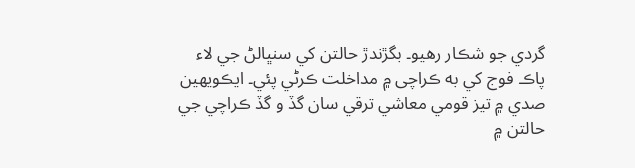گردي جو شڪار رهيو۔ بگڙندڙ حالتن کي سنڀالڻ جي لاء
پاڪ فوج کي به ڪراچی ۾ مداخلت ڪرڻي پئي۔ ايڪويهين صدي ۾ تيز قومي معاشي ترقي سان گڏ و گڏ ڪراچي جي حالتن ۾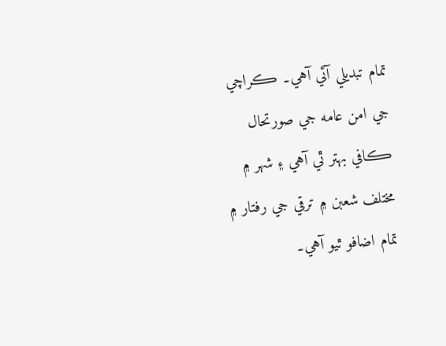تمام تبديلي آئي آهي۔ ڪراچي جي امن عامه جي صورتحال ڪافي بهتر ٿي آهي ۽ شهر ۾ مختلف شعبن ۾ ترقي جي رفتار ۾ تمام اضافو ٿيو آهي۔